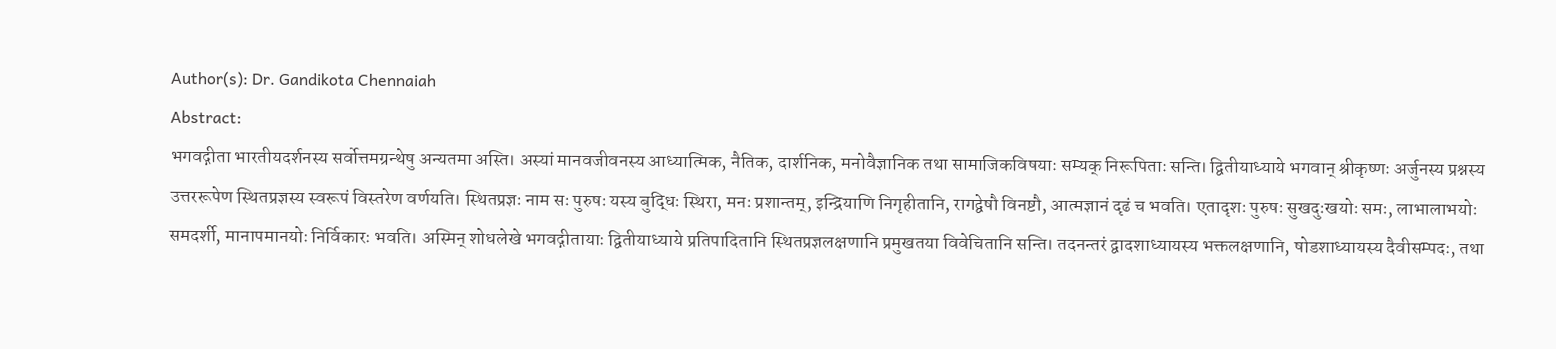Author(s): Dr. Gandikota Chennaiah
Abstract:
भगवद्गीता भारतीयदर्शनस्य सर्वोत्तमग्रन्थेषु अन्यतमा अस्ति। अस्यां मानवजीवनस्य आध्यात्मिक, नैतिक, दार्शनिक, मनोवैज्ञानिक तथा सामाजिकविषयाः सम्यक् निरूपिताः सन्ति। द्वितीयाध्याये भगवान् श्रीकृष्णः अर्जुनस्य प्रश्नस्य उत्तररूपेण स्थितप्रज्ञस्य स्वरूपं विस्तरेण वर्णयति। स्थितप्रज्ञः नाम सः पुरुषः यस्य बुद्धिः स्थिरा, मनः प्रशान्तम्, इन्द्रियाणि निगृहीतानि, रागद्वेषौ विनष्टौ, आत्मज्ञानं दृढं च भवति। एतादृशः पुरुषः सुखदुःखयोः समः, लाभालाभयोः समदर्शी, मानापमानयोः निर्विकारः भवति। अस्मिन् शोधलेखे भगवद्गीतायाः द्वितीयाध्याये प्रतिपादितानि स्थितप्रज्ञलक्षणानि प्रमुखतया विवेचितानि सन्ति। तदनन्तरं द्वादशाध्यायस्य भक्तलक्षणानि, षोडशाध्यायस्य दैवीसम्पदः, तथा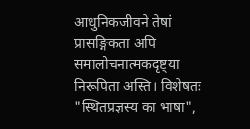आधुनिकजीवने तेषां प्रासङ्गिकता अपि समालोचनात्मकदृष्ट्या निरूपिता अस्ति। विशेषतः "स्थितप्रज्ञस्य का भाषा",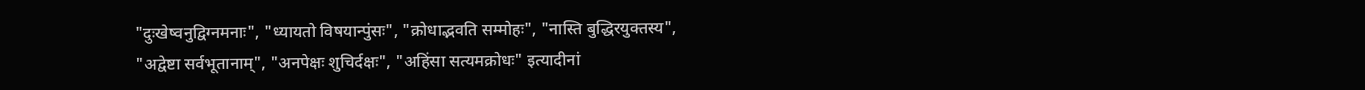"दुःखेष्वनुद्विग्नमनाः", "ध्यायतो विषयान्पुंसः", "क्रोधाद्भवति सम्मोहः", "नास्ति बुद्धिरयुक्तस्य", "अद्वेष्टा सर्वभूतानाम्", "अनपेक्षः शुचिर्दक्षः", "अहिंसा सत्यमक्रोधः" इत्यादीनां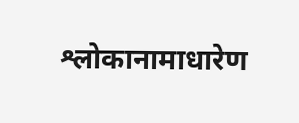श्लोकानामाधारेण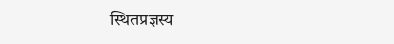स्थितप्रज्ञस्य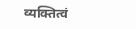व्यक्तित्वं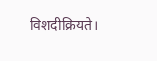विशदीक्रियते।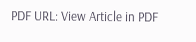PDF URL: View Article in PDF